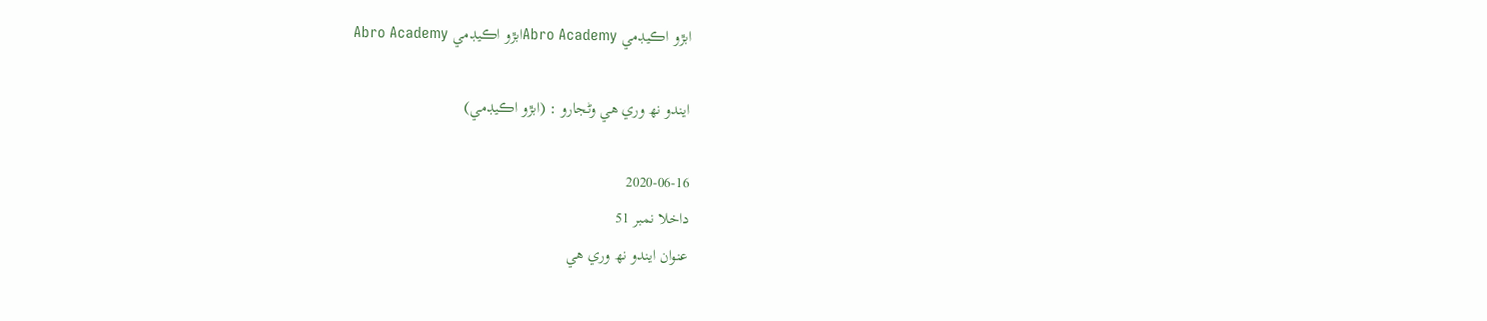ابڙو اڪيڊمي Abro Academyابڙو اڪيڊمي Abro Academy

ايندو نھ وري ھي وڻجارو : (ابڙو اڪيڊمي)

2020-06-16
داخلا نمبر 51
عنوان ايندو نھ وري ھي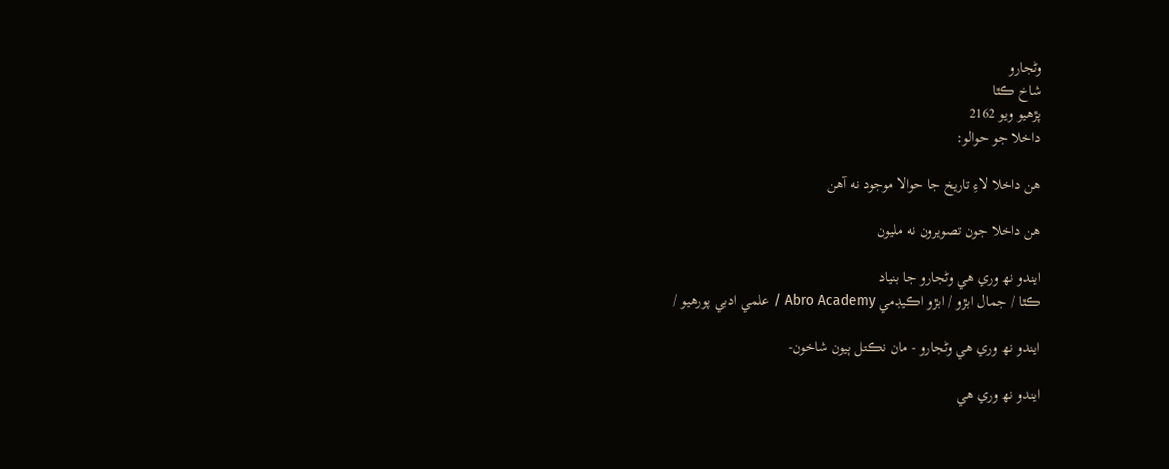وڻجارو
شاخ ڪٿا
پڙهيو ويو 2162
داخلا جو حوالو:

هن داخلا لاءِ تاريخ جا حوالا موجود نه آهن

هن داخلا جون تصويرون نه مليون

ايندو نھ وري ھي وڻجارو جا بنياد
ڪٿا / جمال ابڙو / ابڙو اڪيڊمي Abro Academy / علمي ادبي پورهيو /

ايندو نھ وري ھي وڻجارو - مان نڪتل ٻيون شاخون-

ايندو نھ وري ھي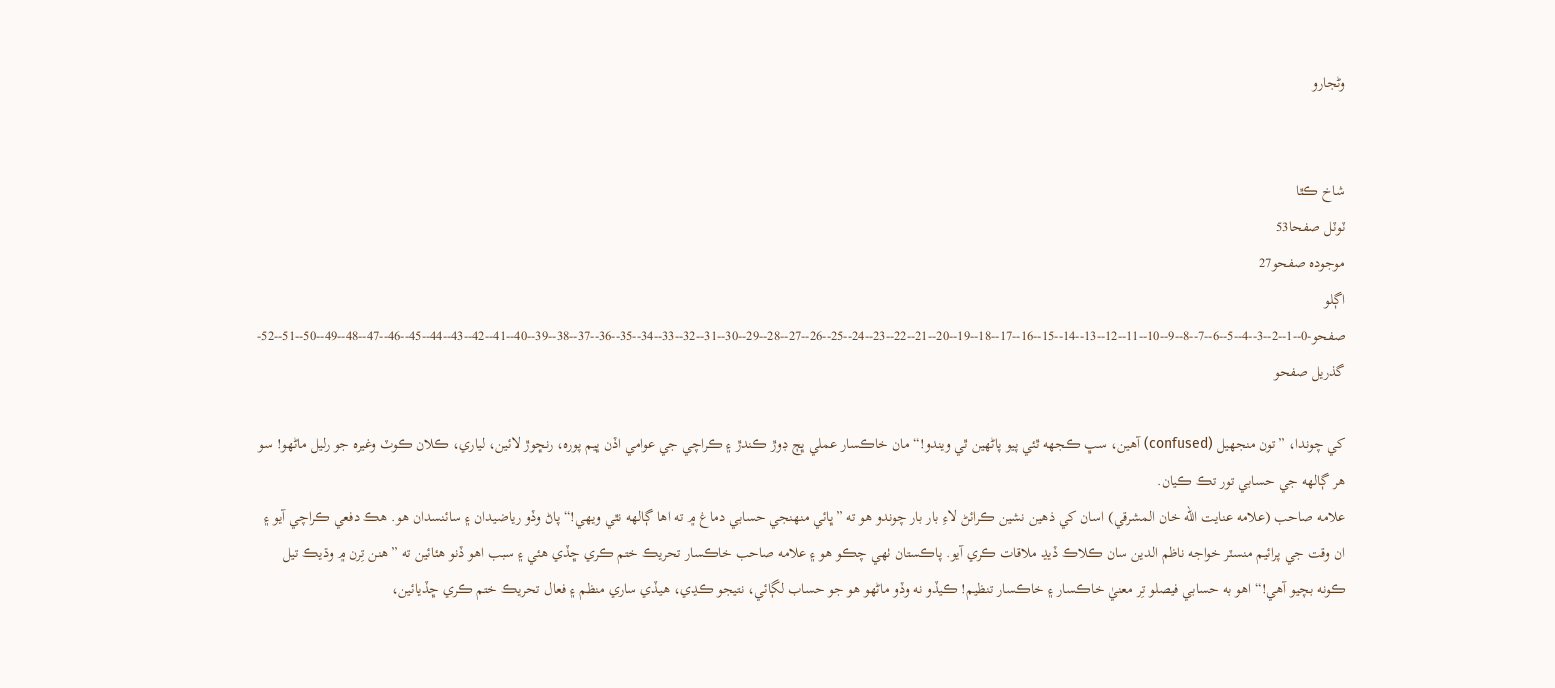وڻجارو


شاخ ڪٿا
ٽوٽل صفحا53
موجودہ صفحو27
اڳلو صفحو-0--1--2--3--4--5--6--7--8--9--10--11--12--13--14--15--16--17--18--19--20--21--22--23--24--25--26--27--28--29--30--31--32--33--34--35--36--37--38--39--40--41--42--43--44--45--46--47--48--49--50--51--52-گذريل صفحو

کي چوندا، ”تون منجهيل (confused) آهين، سڀ ڪجهه ٿئي پيو پاڻهين ٿي ويندو!“ مان خاڪسار عملي ڀڄ ڊوڙ ڪندڙ ۽ ڪراچي جي عوامي اڏن ڀيم پوره، رنڇوڙ لائين، لياري، ڪلان ڪوٽ وغيره جو رليل ماڻهو! سو هر ڳالهه جي حسابي تور تڪ ڪيان.
علامه صاحب (علامه عنايت الله خان المشرقي) اسان کي ذهين نشين ڪرائڻ لاءِ بار بار چوندو هو ته ”ڀائي منهنجي حسابي دماغ ۾ ته اها ڳالهه نٿي ويهي!“ پاڻ وڏو رياضيدان ۽ سائنسدان هو. هڪ دفعي ڪراچي آيو ۽ ان وقت جي پرائيم منسٽر خواجه ناظم الدين سان ڪلاڪ ڏيڍ ملاقات ڪري آيو. پاڪستان ٺهي چڪو هو ۽ علامه صاحب خاڪسار تحريڪ ختم ڪري ڇڏي هئي ۽ سبب اهو ڏنو هئائين ته ”هنن تِرن ۾ وڌيڪ تيل ڪونه بچيو آهي!“ اهو به حسابي فيصلو تِر معنيٰ خاڪسار ۽ خاڪسار تنظيم! ڪيڏو نه وڏو ماڻهو هو جو حساب لڳائي، نتيجو ڪڍي، هيڏي ساري منظم ۽ فعال تحريڪ ختم ڪري ڇڏيائين،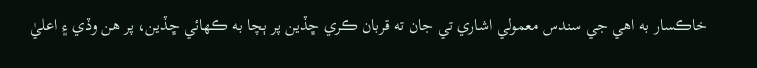خاڪسار به اهي جي سندس معمولي اشاري تي جان ته قربان ڪري ڇڏين پر ٻچا به ڪهائي ڇڏين، پر هن وڏي ۽ اعليٰ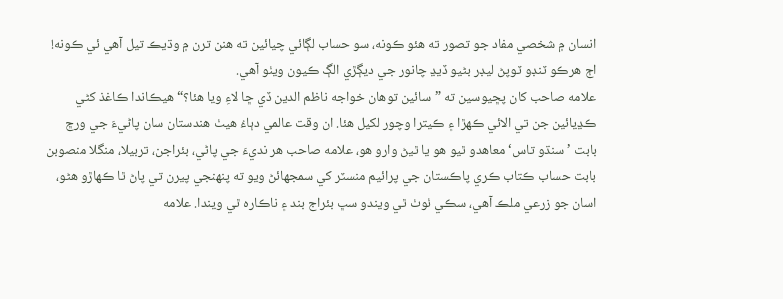انسان ۾ شخصي مفاد جو تصور ته هئو ڪونه، سو حساب لڳائي چيائين ته هنن ترن ۾ وڌيڪ تيل آهي ئي ڪونه! اڄ هرڪو ٽنڊو ٽوپڻ ليڊر بڻيو ڏيڍ چانور جي ديڳڙي الڳ ڪيون ويٺو آهي.
علامه صاحب کان پڇيوسين ته ”سائين توهان خواجه ناظم الدين ڏي ڇا لاءِ ويا هئا؟“ هيڪاندا ڪاغذ کڻي ڪڍيائين جن تي الائي ڪهڙا ۽ ڪيترا وچور لکيل هئا. ان وقت عالمي دٻاءُ هيٺ هندستان سان پاڻيءَ جي ورڇ بابت ’سنڌو تاس‘ معاهدو ٿيو هو يا ٿيڻ وارو هو، علامه صاحب هر نديءَ جي پاڻي، بئراجن، تربيلا، منگلا منصوبن بابت حساب ڪتاب ڪري پاڪستان جي پرائيم منسٽر کي سمجهائڻ ويو ته پنهنجي پيرن تي پاڻ ٿا ڪهاڙو هڻو، اسان جو زرعي ملڪ آهي، سڪي ٺوٺ ٿي ويندو سڀ بئراج بند ۽ ناڪاره ٿي ويندا. علامه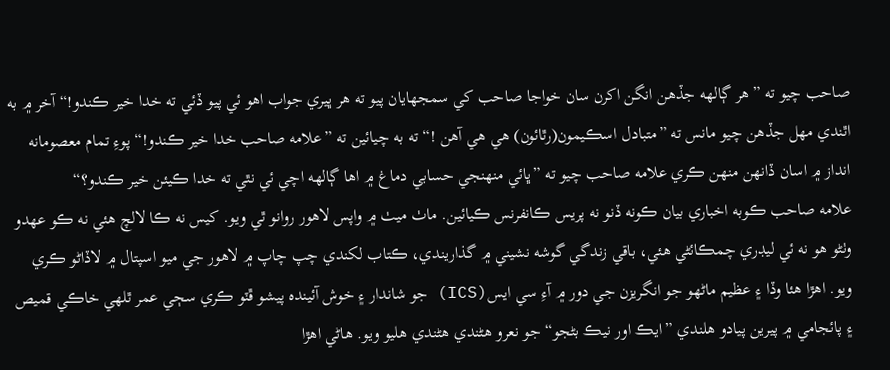صاحب چيو ته ”هر ڳالهه جڏهن انگن اکرن سان خواجا صاحب کي سمجهايان پيو ته هر ڀيري جواب اهو ئي پيو ڏئي ته خدا خير ڪندو!“ آخر ۾ به اٿندي مهل جڏهن چيو مانس ته ”متبادل اسڪيمون(رٿائون) هي هي آهن !“ ته به چيائين ته ”علامه صاحب خدا خير ڪندو!“ پوءِ تمام معصومانه انداز ۾ اسان ڏانهن منهن ڪري علامه صاحب چيو ته ”ڀائي منهنجي حسابي دماغ ۾ اها ڳالهه اچي ئي نٿي ته خدا ڪيئن خير ڪندو؟“
علامه صاحب ڪوبه اخباري بيان ڪونه ڏنو نه پريس ڪانفرنس ڪيائين. ماٺ ميٺ ۾ واپس لاهور روانو ٿي ويو. کيس نه ڪا لالچ هئي نه ڪو عهدو وٺڻو هو نه ئي ليڊري چمڪائڻي هئي، باقي زندگي گوشه نشيني ۾ گذاريندي، ڪتاب لکندي چپ چاپ ۾ لاهور جي ميو اسپتال ۾ لاڏاڻو ڪري ويو. اهڙا هئا وڏا ۽ عظيم ماڻهو جو انگريزن جي دور ۾ آءِ سي ايس(ICS) جو شاندار ۽ خوش آئينده پيشو ڦٽو ڪري سڄي عمر ٿلهي خاڪي قميص ۽ پائجامي ۾ پيرين پيادو هلندي ”ايڪ اور نيڪ بڻجو“ جو نعرو هڻندي هڻندي هليو ويو. هاڻي اهڙا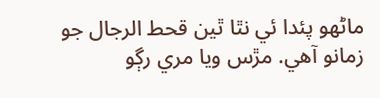ماڻهو پئدا ئي نٿا ٿين قحط الرجال جو زمانو آهي. مڙس ويا مري رڳو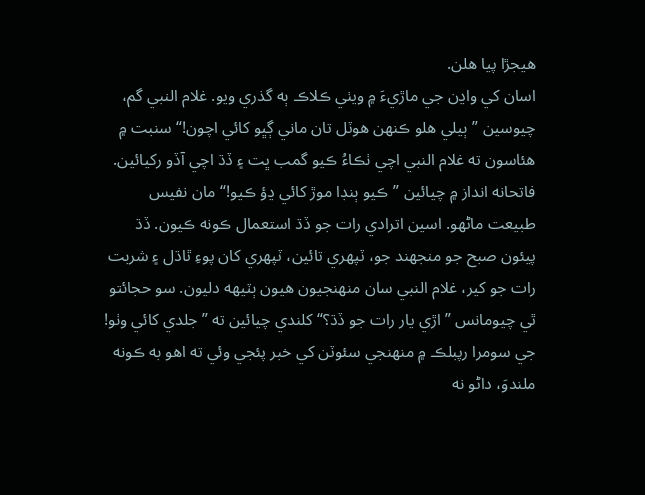هيجڙا پيا هلن.
اسان کي واڍن جي ماڙيءَ ۾ ويٺي ڪلاڪ ٻه گذري ويو. غلام النبي گم، چيوسين ”ٻيلي هلو ڪنهن هوٽل تان ماني ڳڀو کائي اچون!“ سنبت ۾ هئاسون ته غلام النبي اچي ٺڪاءُ ڪيو گمب ڀت ۽ ڏڌ اچي آڏو رکيائين. فاتحانه انداز ۾ چيائين ”ڪيو ٻنڊا موڙ کائي ڍؤ ڪيو!“ مان نفيس طبيعت ماڻهو. اسين اترادي رات جو ڏڌ استعمال ڪونه ڪيون. ڏڌ پيئون صبح جو منجهند جو، ٽپهري تائين، ٽپهري کان پوءِ ٿاڌل ۽ شربت رات جو کير، غلام النبي سان منهنجيون هيون ٻٽيهه دليون. سو حجائتو ٿي چيومانس ”اڙي يار رات جو ڏڌ؟“ کلندي چيائين ته ”جلدي کائي وٺو! جي سومرا رپبلڪ ۾ منهنجي سئوٽن کي خبر پئجي وئي ته اهو به ڪونه ملندوَ، داڻو نه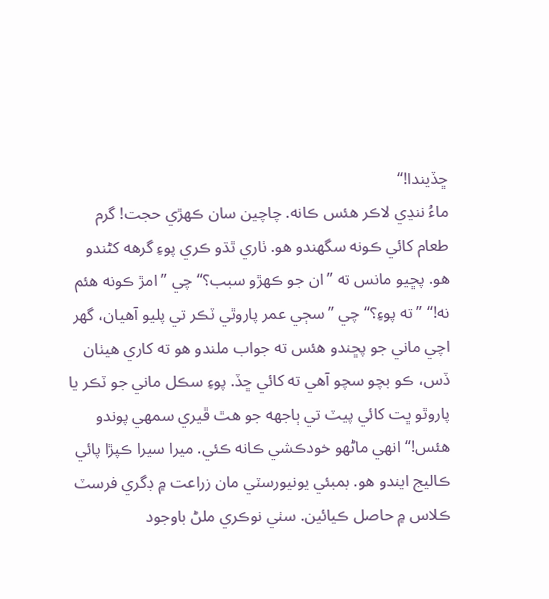ڇڏيندا!“
ماءُ ننڍي لاڪر هئس ڪانه. چاچين سان ڪهڙي حجت! گرم طعام کائي ڪونه سگهندو هو. ٺاري ٿڌو ڪري پوءِ گرهه کڻندو هو. پڇيو مانس ته ”ان جو ڪهڙو سبب؟“ چي ”امڙ ڪونه هئم نه!“ ”ته پوءِ؟“ چي ”سڄي عمر پاروٿي ٽڪر تي پليو آهيان، گهر اچي ماني جو پڇندو هئس ته جواب ملندو هو ته کاري هيٺان ڏس، ڪو بچو سچو آهي ته کائي ڇڏ. پوءِ سڪل ماني جو ٽڪر يا پاروٿو ڀت کائي پيٽ تي ٻاجهه جو هٿ ڦيري سمهي پوندو هئس!“ انهي ماڻهو خودڪشي ڪانه ڪئي. ميرا سيرا ڪپڙا پائي ڪاليج ايندو هو. بمبئي يونيورسٽي مان زراعت ۾ ڊگري فرسٽ ڪلاس ۾ حاصل ڪيائين. سٺي نوڪري ملڻ باوجود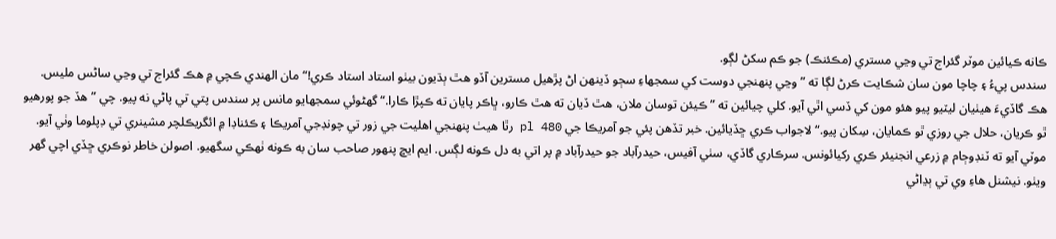ڪانه ڪيائين موٽر گئراج تي وڃي مستري (مڪئنڪ) جو ڪم سکڻ لڳو.
سندس پيءُ ۽ چاچا مون سان شڪايت ڪرڻ لڳا ته ”وڃي پنهنجي دوست کي سمجهاءِ سڄو ڏينهن اڻ پڙهيل مسترين آڏو هٿ ٻڌيون بيٺو استاد استاد ڪري!“ مان الهندي ڪچي ۾ هڪ گئراج تي وڃي ساڻس مليس. هڪ گاڏيءَ هيٺيان ليٽيو پيو هئو مون کي ڏسي اٿي آيو. کلي چيائين ته ”ڪيئن توسان ملان، هٿ ڏيان ته هٿ ڪارو، ڀاڪر پايان ته ڪپڙا ڪارا.“ گهڻوئي سمجهايو مانس پر سندس پتي تي پاڻي نه پيو. چي ”هڏ جو پورهيو ٿو ڪريان، حلال جي روزي ٿو ڪمايان، سِکان پيو.“ لاجواب ڪري ڇڏيائين. خبر تڏهن پئي جو آمريڪا جي pl 480 رٿا هيٺ پنهنجي اهليت جي زور تي چونڊجي آمريڪا ۽ ڪئناڊا ۾ ائگريڪلچر مشينري تي ڊپلوما وٺي آيو.
موٽي آيو ته ٽنڊوڄام ۾ زرعي انجنيئر ڪري رکيائونس. سرڪاري گاڏي، سٺي آفيس، حيدرآباد جو حيدرآباد ۾ پر اتي به دل ڪونه لڳس. ايم ايڇ پنهور صاحب سان به ڪونه ٺهڪي سگهيو. اصولن خاطر نوڪري ڇڏي اچي گهر ويٺو. نيشنل هاءِ وي تي ٻڍاڻي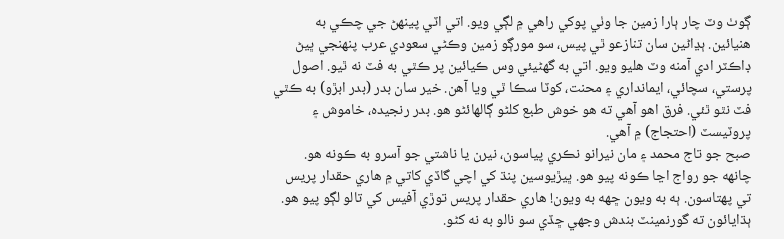ڳوٺ وٽ چار ٻارا زمين جا وٺي پوکي راهي ۾ لڳي ويو. اتي اٽي پينهڻ جي چڪي به هنيائين. ٻڍاڻين سان تنازعو ٿي پيس، سو مورڳو زمين وڪڻي سعودي عرب پنهنجي ڀيڻ ڊاڪٽر ادي آمنه وٽ هليو ويو. اتي به گهڻيئي وس ڪيائين پر ڪٿي به فٽ نه ٿيو. اصول پرستي، سچائي، ايمانداري ۽ محنت، کوٽا سڪا ٿي ويا آهن. خير سان بدر (بدر ابڙو) به ڪٿي فٽ نٿو ٿئي. فرق اهو آهي ته هو خوش طبع کلڻو ڳالهائڻو هو. بدر رنجيده، خاموش ۽ پروٽيسٽ (احتجاج) ۾ آهي.
صبح جو تاج محمد ۽ مان نيرانو نڪري پياسون، نيرن يا ناشتي جو آسرو به ڪونه هو. چانهه جو رواج اڃا ڪونه پيو هو. ڀيڙيوسين پنڌ کي اچي گاڏي کاتي ۾ هاري حقدار پريس تي پهتاسون. ٻه به ويون ڇهه به ويون! هاري حقدار پريس توڙي آفيس کي تالو لڳو پيو هو. ٻڌايائون ته گورنمينٽ بندش وجهي ڇڏي سو نالو به نه کڻو.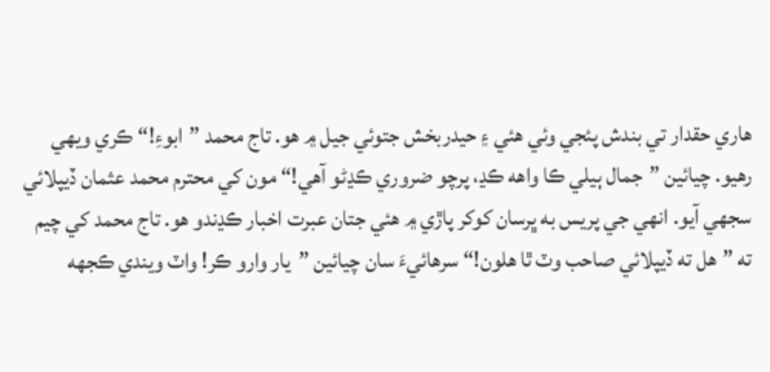هاري حقدار تي بندش پئجي وئي هئي ۽ حيدربخش جتوئي جيل ۾ هو. تاج محمد ”ابوءِ!“ ڪري ويهي رهيو. چيائين ”جمال ٻيلي ڪا واهه ڪڍ، پرچو ضروري ڪڍڻو آهي!“ مون کي محترم محمد عثمان ڏيپلائي سجهي آيو. انهي جي پريس به ڀرسان کوکر پاڙي ۾ هئي جتان عبرت اخبار ڪڍندو هو. تاج محمد کي چيم ته ”هل ته ڏيپلائي صاحب وٽ ٿا هلون!“ سرهائيءَ سان چيائين ”يار وارو ڪر! واٽ ويندي ڪجهه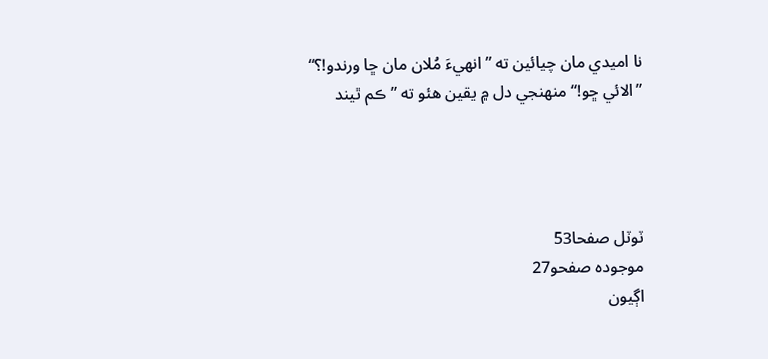نا اميدي مان چيائين ته ”انهيءَ مُلان مان ڇا ورندو!؟“
”الائي ڇو!“ منهنجي دل ۾ يقين هئو ته ”ڪم ٿيند




ٽوٽل صفحا53
موجودہ صفحو27
اڳيون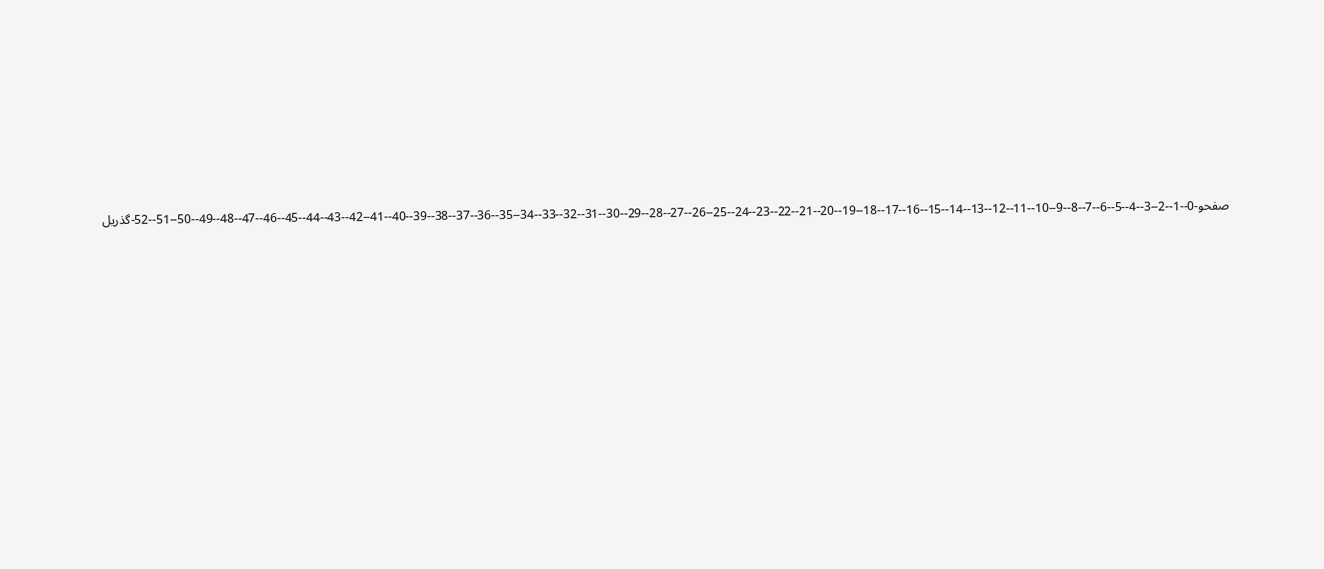صفحو-0--1--2--3--4--5--6--7--8--9--10--11--12--13--14--15--16--17--18--19--20--21--22--23--24--25--26--27--28--29--30--31--32--33--34--35--36--37--38--39--40--41--42--43--44--45--46--47--48--49--50--51--52-گذريل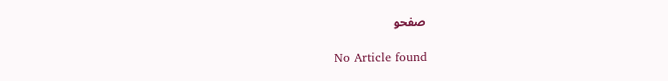صفحو

No Article found